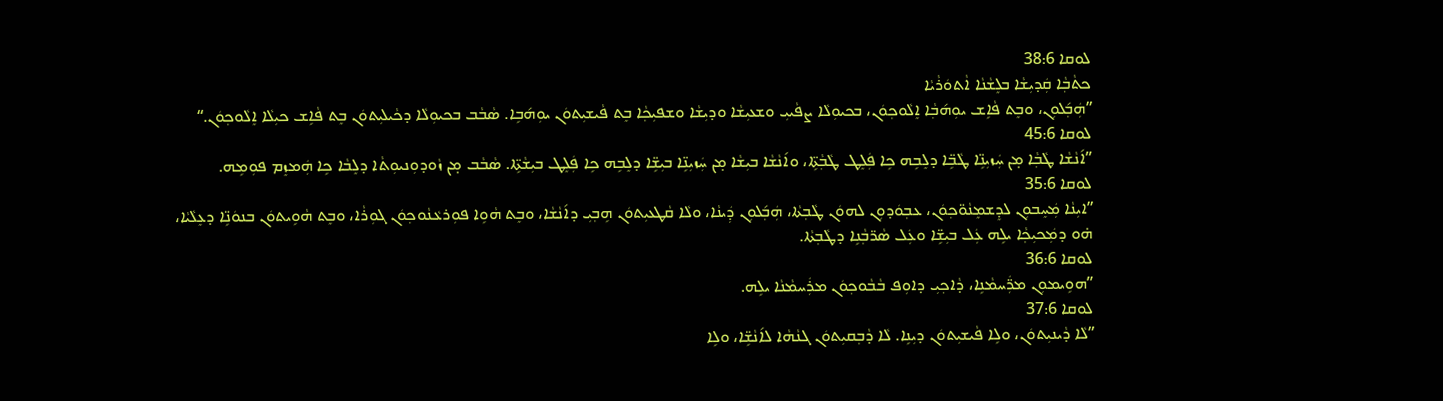ܠܘܩܐ 38:6
ܟܬܵܒ݂ܵܐ ܩܲܕܝܼܫܵܐ ܒܠܸܫܵܢܵܐ ܐܵܬܘܿܪܵܝܵܐ
”ܗܲܒ݂݇ܠܘܼܢ، ܘܒܸܬ ܦܵܐܹܫ ܝܘܼܗ݇ܒ݂ܵܐ ܐܸܠܵܘܟ݂ܘܿܢ، ܒܟܝܘܼܠܵܐ ܨܦܵܝܝܼ ܘܫܥܝܼܫܵܐ ܘܕܝܼܫܵܐ ܘܫܦܝܼܟ݂ܵܐ ܒܸܬ ܦܵܝܫܝܼܬܘܿܢ ܝܘܼܗ݇ܒܹܐ. ܣܵܒܵܒ ܒܟܝܘܼܠܵܐ ܕܟܵܝܠܝܼܬܘܿܢ ܒܸܬ ܦܵܐܹܫ ܟܝܼܠܵܐ ܐܸܠܵܘܟ݂ܘܿܢ.“
ܠܘܩܐ 45:6
”ܐ݇ܢܵܫܵܐ ܛܵܒ݂ܵܐ ܡ̣ܢ ܚܲܙܝܼܢܹ̈ܐ ܛܵܒܹ̈ܐ ܕܠܸܒܹܗ ܟܹܐ ܦܲܠܸܛ ܛܵܒ݂ܵܬܹ̈ܐ، ܘܐ݇ܢܵܫܵܐ ܒܝܼܫܵܐ ܡ̣ܢ ܚܲܙܝܼܢܹ̈ܐ ܒܝܼܫܹ̈ܐ ܕܠܸܒܹܗ ܟܹܐ ܦܲܠܸܛ ܒܝܼܫܵܬܹ̈ܐ. ܣܵܒܵܒ ܡ̣ܢ ܙܵܘܕܘܼܢܝܘܼܬܵܐ ܕܠܸܒܵܐ ܟܹܐ ܗܲܡܙܸܡ ܦܘܼܡܹܗ.
ܠܘܩܐ 35:6
”ܐܝܼܢܵܐ ܡܲܚܸܒܘܼܢ ܠܕܸܫܡܸܢܵܘ̈ܟ݂ܘܿܢ، ܥܒ݂ܘܿܕܘܼܢ ܠܗܘܿܢ ܛܵܒ݂ܬܵܐ، ܗܲܒ݂݇ܠܘܼܢ ܕܲܝܢܵܐ، ܘܠܵܐ ܩܵܛܥܝܼܬܘܿܢ ܗܹܒ݂ܝܼ ܕܐ݇ܢܵܫܵܐ، ܘܒܸܬ ܗܵܘܹܐ ܦܘܼܪܥܵܢܵܘܟ݂ܘܿܢ ܓܘܼܪܵܐ، ܘܒܸܬ ܗܵܘܹܝܬܘܿܢ ܒܢܘܿܢܹ̈ܐ ܕܥܸܠܵܝܵܐ، ܗ̇ܘ ܕܡܲܟܝܼܟ݂ܵܐ ܝܠܹܗ ܥܲܠ ܒܝܼܫܹ̈ܐ ܘܥܲܠ ܣܵܪ̈ܒ݂ܵܢܹܐ ܕܛܵܒ݂ܬܵܐ.
ܠܘܩܐ 36:6
”ܗܘܹܝܡܘܼܢ ܡܪ̈ܲܚܡܵܢܹܐ، ܕܵܐܟ݂ܝܼ ܕܐܘܼܦ ܒܵܒܵܘܟ݂ܘܿܢ ܡܪܲܚܡܵܢܵܐ ܝܠܹܗ.
ܠܘܩܐ 37:6
”ܠܵܐ ܕܵܝܢܝܼܬܘܿܢ، ܘܠܹܐ ܦܵܝܫܝܼܬܘܿܢ ܕܝܼܢܹܐ. ܠܵܐ ܕܵܒ݂ܩܝܼܬܘܿܢ ܓܢܵܗܵܐ ܠܐ݇ܢܵܫܹ̈ܐ، ܘܠܹܐ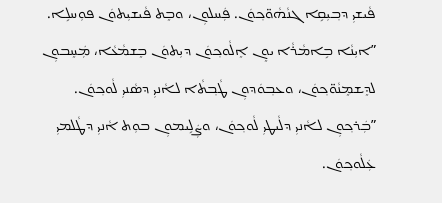ܦܵܝܫܝܼ ܕܒ݂ܝܼܩܹܐ ܓܢܵܗܵܘ̈ܟ݂ܘܿܢ. ܦܲܚܠܘܼܢ، ܘܒܸܬ ܦܵܝܫܝܼܬܘܿܢ ܦܘܼܚܠܹܐ.
”ܐܝܼܢܵܐ ܒܹܐܡܵܪܵܐ ܝܘܸܢ ܐܸܠܵܘܟ݂ܘܿܢ ܕܝܼܬܘܿܢ ܒܸܫܡܵܥܵܐ، ܡܲܚܸܒܘܼܢ ܠܕܸܫܡܸܢܵܘ̈ܟ݂ܘܿܢ، ܘܥܒ݂ܘܿܕܘܼܢ ܛܵܒ݂ܬܵܐ ܠܐܵܢܝܼ ܕܣܵܢܝܼ ܠܵܘܟ݂ܘܿܢ. ”ܒܲܪܟ݂ܘܼܢ ܠܐܵܢܝܼ ܕܠܵܝܛܝܼ ܠܵܘܟ݂ܘܿܢ، ܘܨܲܠܹܝܡܘܼܢ ܒܘܼܬ ܐܵܢܝܼ ܕܛܵܠܡܝܼ ܥܲܠܵܘܟ݂ܘܿܢ.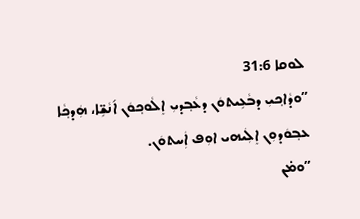ܠܘܩܐ 31:6
”ܘܕܵܐܟ݂ܝܼ ܕܒܵܥܹܝܬܘܿܢ ܕܥܵܒ݂ܕܝܼ ܐܸܠܵܘܟ݂ܘܿܢ ܐ݇ܢܵܫܹ̈ܐ، ܗܲܕܟ݂ܵܐ ܥܒ݂ܘܿܕܘܼܢ ܐܸܠܲܝܗܝ ܐܘܼܦ ܐܲܚܬܘܿܢ.
”ܘܡ̇ܢ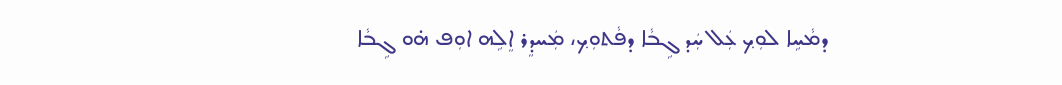ܕܡܵܚܹܐ ܠܘܼܟ݂ ܥܲܠ ܚܲܕ ܓܹܒܵܐ ܕܦܵܬܘܼܟ݂، ܡܲܚܕܸܪ ܐܸܠܹܗ ܐܘܼܦ ܗ̇ܘ ܓܹܒܵܐ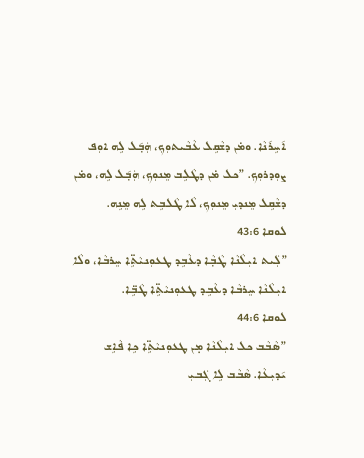ܐ݇ܚܹܪ݇ܢܵܐ. ܘܡ̇ܢ ܕܫܵܩܹܠ ܥܵܒܵܝܬܘܼܟ݂، ܗܲܒ݂݇ܠ ܠܹܗ ܐܘܼܦ ܨܘܼܕܪܘܼܟ݂. ”ܟܠ ܡ̇ܢ ܕܛܵܠܹܒ ܡܸܢܘܼܟ݂، ܗܲܒ݂݇ܠ ܠܹܗ، ܘܡ̇ܢ ܕܫܵܩܹܠ ܡܸܢܕܝܼ ܡܸܢܘܼܟ݂، ܠܵܐ ܛܵܠܒܹܬ ܠܹܗ ܡܸܢܹܗ.
ܠܘܩܐ 43:6
”ܠܲܝܬ ܐܝܼܠܵܢܵܐ ܛܵܒ݂ܵܐ ܕܥܵܒܹܕ ܛܥܘܼܢܝܵܬܹ̈ܐ ܚܸܪܒܵܐ، ܘܠܵܐ ܐܝܼܠܵܢܵܐ ܚܸܪܒܵܐ ܕܥܵܒܹܕ ܛܥܘܼܢܝܵܬܹ̈ܐ ܛܵܒܹ̈ܐ.
ܠܘܩܐ 44:6
”ܣܵܒܵܒ ܟܠ ܐܝܼܠܵܢܵܐ ܡ̣ܢ ܛܥܘܼܢܝܵܬܹ̈ܐ ܟܹܐ ܦܵܐܹܫ ܝ݇ܕܝܼܥܵܐ. ܣܵܒܵܒ ܠܹܐ ܓܲܒܝܼ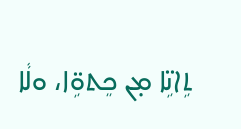ܬܹܐܢܹ̈ܐ ܡ̣ܢ ܟܸܬܘܹ̈ܐ، ܘܠܵܐ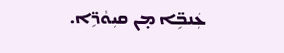ܥܲܢܒܹ̈ܐ ܡ̣ܢ ܩܝܼܘܵܪܹ̈ܐ.